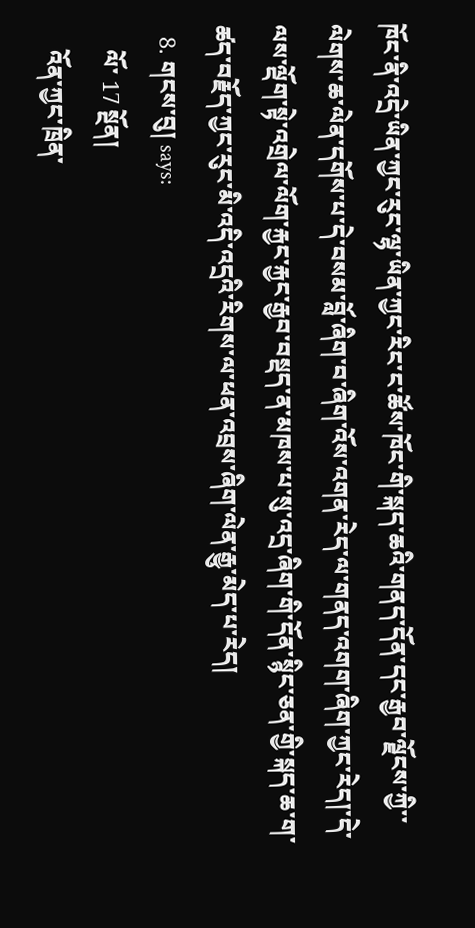ཁོང་ནི་འདྲེ་ཡིན་ཀྱང་རུང་ལྷ་ཡིན་ཀྱང་རིང་ང་ཚོས་ཁོང་གི་སྐད་ཆའི་གནད་དོན་དང་རྒྱབ་ལྗོངས་ཀྱི་་ལེགས་ཆ་ལེན་དགོས་པ་དེ་བསམ་བློ་ཞིག་བ་ཞིག་འོས་འགན་རེད་ལ་གནད་འགག་ཞིག་ཀྱང་རེད།་དེ་ལས་ལྡོག་སྟེ་འགྲེལ་ལོག་རྐྱང་རྐྱང་རྒྱབ་བསྡད་ན་མཁས་པ་སུ་འདྲ་ཞིག་གི་དོན་སྙིང་ཅན་གྱི་སྐད་ཆ་ག་ཚད་བརྗོད་ཀྱང་རུང་མི་འདི་འདྲའི་རིགས་ལ་ཕན་འབྲས་ཞིག་ལེན་རྒྱུ་མེད་པ་རེད།
  8. གངས་བུ། says:
    ལོ་ 17 སྔོན།
    འོན་ཀྱང་ཁྲིན་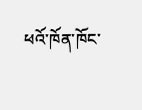ཕའོ་ཁོན་ཁོང་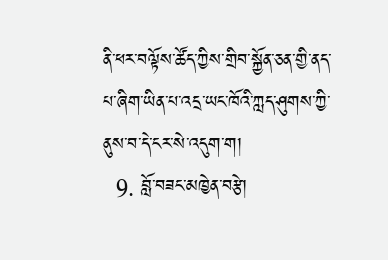ནི་ཕར་བལྟོས་ཚོད་ཀྱིས་གྲིབ་སྐྱོན་ཅན་གྱི་ནད་པ་ཞིག་ཡིན་པ་འདྲ་ཡང་ཁོའི་ཀླད་ཤུགས་ཀྱི་ནུས་བ་དེ་ངར་སེ་འདུག་ག།
  9. བློ་བཟང་མཁྱེན་བརྩེ།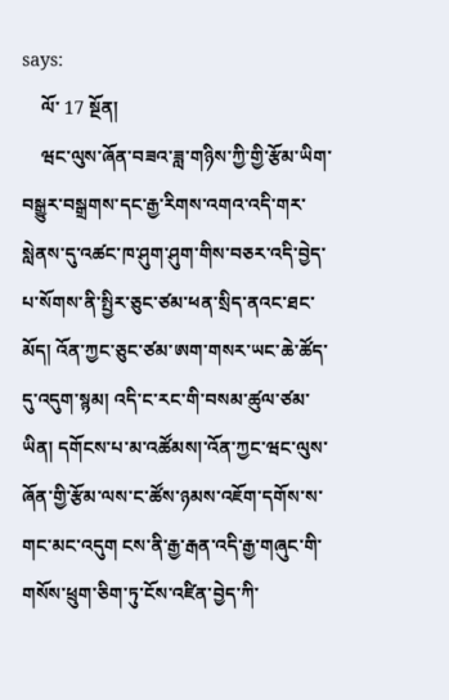says:
    ལོ་ 17 སྔོན།
    ཝང་ལུས་ཞོན་བཟའ་ཟླ་གཉིས་ཀྱི་གྱི་རྩོམ་ཡིག་བསྒྱུར་བསྒྲགས་དང་རྒྱ་རིགས་འགའ་འདི་གར་སླེནས་དུ་འཚང་ཁ་ཤུག་ཤུག་གིས་བཅར་འདི་བྱེད་པ་སོགས་ནི་སྤྱིར་ཅུང་ཙམ་ཕན་སྲིད་ནའང་ཐང་མོད། འོན་ཀྱང་ཅུང་ཙམ་ཨག་གསར་ཡང་ཆེ་ཚོད་དུ་འདུག་སྙམ། འདི་ང་རང་གི་བསམ་ཚུལ་ཙམ་ཡིན། དགོངས་པ་མ་འཚོམས།་འོན་ཀྱང་ཝང་ལུས་ཞོན་གྱི་རྩོམ་ལས་ང་ཚོས་ཉམས་འཇོག་དགོས་ས་གང་མང་འདུག ངས་ནི་རྒྱ་རྒན་འདི་རྒྱ་གཞུང་གི་གསོས་ཕྲུག་ཅིག་ཏུ་ངོས་འཛིན་བྱེད་ཀི་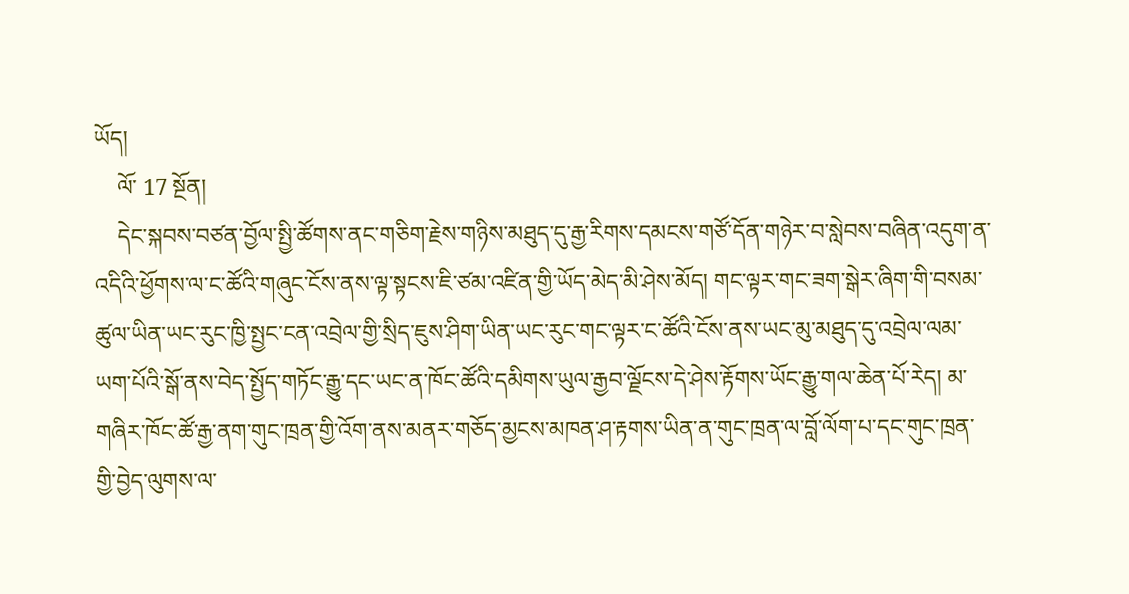ཡོད།
    ལོ་ 17 སྔོན།
    དེང་སྐབས་བཙན་བྱོལ་སྤྱི་ཚོགས་ནང་གཅིག་རྗེས་གཉིས་མཐུད་དུ་རྒྱ་རིགས་དམངས་གཙོ་དོན་གཉེར་བ་སླེབས་བཞིན་འདུག་ན་འདིའི་ཕྱོགས་ལ་ང་ཚོའི་གཞུང་ངོས་ནས་ལྟ་སྟངས་ཇི་ཙམ་འཛིན་གྱི་ཡོད་མེད་མི་ཤེས་མོད། གང་ལྟར་གང་ཟག་སྒེར་ཞིག་གི་བསམ་ཚུལ་ཡིན་ཡང་རུང་ཁྱི་སྤྱང་ངན་འབྲེལ་གྱི་སྲིད་ཇུས་ཤིག་ཡིན་ཡང་རུང་གང་ལྟར་ང་ཚོའི་ངོས་ནས་ཡང་མུ་མཐུད་དུ་འབྲེལ་ལམ་ཡག་པོའི་སྒོ་ནས་བེད་སྤྱོད་གཏོང་རྒྱུ་དང་ཡང་ན་ཁོང་ཚོའི་དམིགས་ཡུལ་རྒྱབ་ལྗོངས་དེ་ཤེས་རྟོགས་ཡོང་རྒྱུ་གལ་ཆེན་པོ་རེད། མ་གཞིར་ཁོང་ཚོ་རྒྱ་ནག་གུང་ཁྲན་གྱི་འོག་ནས་མནར་གཅོད་མྱངས་མཁན་ཤ་རྟགས་ཡིན་ན་གུང་ཁྲན་ལ་བློ་ལོག་པ་དང་གུང་ཁྲན་གྱི་བྱེད་ལུགས་ལ་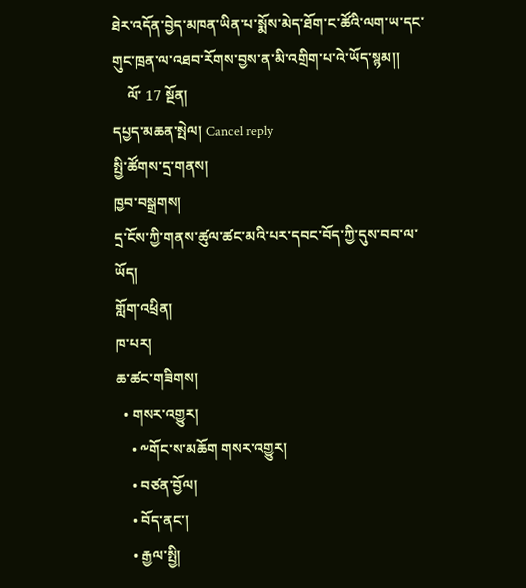ཐེར་འདོན་བྱེད་མཁན་ཡིན་པ་སྨོས་མེད་ཐོག་ང་ཚོའི་ལག་ཡ་དང་གུང་ཁྲན་ལ་འཐབ་རོགས་བྱས་ན་མི་འགྲིག་པ་འེ་ཡོད་སྙམ།།
    ལོ་ 17 སྔོན།
དཔྱད་མཆན་སྤེལ། Cancel reply
སྤྱི་ཚོགས་དྲ་གནས།
ཁྱབ་བསྒྲགས།
དྲ་ངོས་ཀྱི་གནས་ཚུལ་ཚང་མའི་པར་དབང་བོད་ཀྱི་དུས་བབ་ལ་ཡོད།
གློག་འཕྲིན།
ཁ་པར།
ཆ་ཚང་གཟིགས།
  • གསར་འགྱུར།
    • ༸གོང་ས་མཆོག གསར་འགྱུར།
    • བཙན་བྱོལ།
    • བོད་ནང་།
    • རྒྱལ་སྤྱི།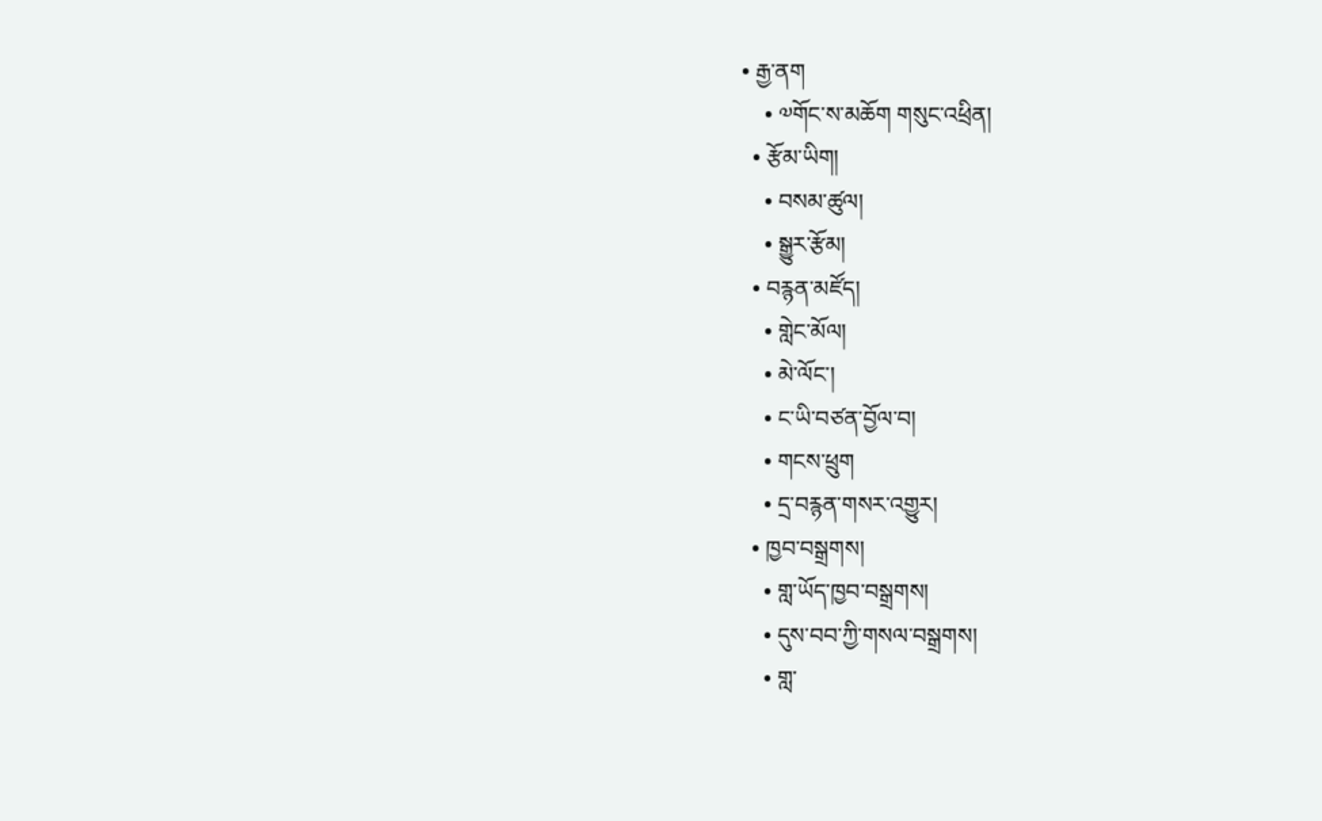• རྒྱ་ནག
    • ༧གོང་ས་མཆོག གསུང་འཕྲིན།
  • རྩོམ་ཡིག།
    • བསམ་ཚུལ།
    • སྒྱུར་རྩོམ།
  • བརྙན་མཛོད།
    • གླེང་མོལ།
    • མེ་ལོང་།
    • ང་ཡི་བཙན་བྱོལ་བ།
    • གངས་ཕྲུག
    • དྲ་བརྙན་གསར་འགྱུར།
  • ཁྱབ་བསྒྲགས།
    • གླ་ཡོད་ཁྱབ་བསྒྲགས།
    • དུས་བབ་ཀྱི་གསལ་བསྒྲགས།
    • གླ་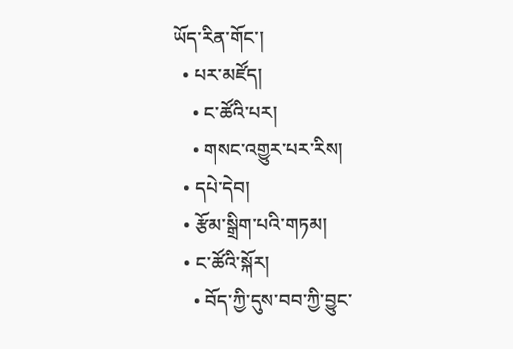ཡོད་རིན་གོང་།
  • པར་མཛོད།
    • ང་ཚོའི་པར།
    • གསང་འགྱུར་པར་རིས།
  • དཔེ་དེབ།
  • རྩོམ་སྒྲིག་པའི་གཏམ།
  • ང་ཚོའི་སྐོར།
    • བོད་ཀྱི་དུས་བབ་ཀྱི་བྱུང་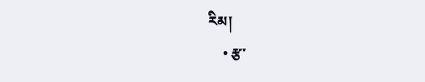རིམ།
    • རྩ་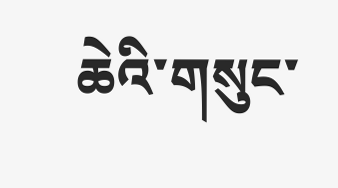ཆེའི་གསུང་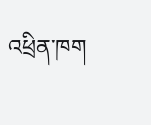འཕྲིན་ཁག